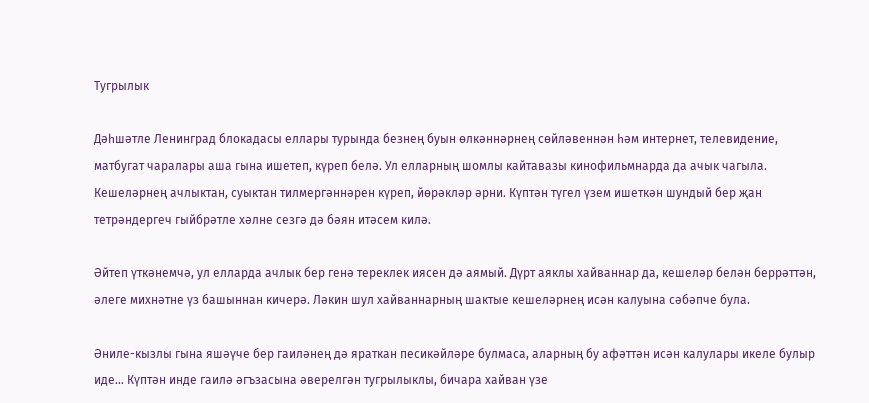Тугрылык

Дәһшәтле Ленинград блокадасы еллары турында безнең буын өлкәннәрнең сөйләвеннән һәм интернет, телевидение, матбугат чаралары аша гына ишетеп, күреп белә. Ул елларның шомлы кайтавазы кинофильмнарда да ачык чагыла. Кешеләрнең ачлыктан, суыктан тилмергәннәрен күреп, йөрәкләр әрни. Күптән түгел үзем ишеткән шундый бер җан тетрәндергеч гыйбрәтле хәлне сезгә дә бәян итәсем килә.

Әйтеп үткәнемчә, ул елларда ачлык бер генә тереклек иясен дә аямый. Дүрт аяклы хайваннар да, кешеләр белән беррәттән, әлеге михнәтне үз башыннан кичерә. Ләкин шул хайваннарның шактые кешеләрнең исән калуына сәбәпче була.

Әниле-кызлы гына яшәүче бер гаиләнең дә яраткан песикәйләре булмаса, аларның бу афәттән исән калулары икеле булыр иде… Күптән инде гаилә әгъзасына әверелгән тугрылыклы, бичара хайван үзе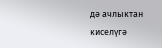дә ачлыктан киселүгә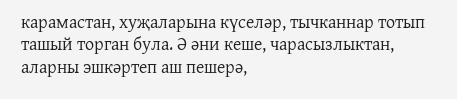карамастан, хуҗаларына күселәр, тычканнар тотып ташый торган була. Ә әни кеше, чарасызлыктан, аларны эшкәртеп аш пешерә,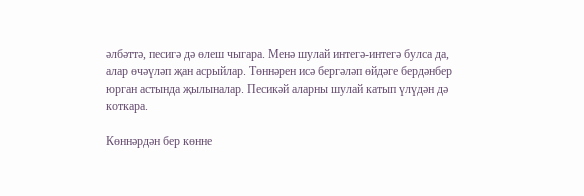әлбәттә, песигә дә өлеш чыгара. Менә шулай интегә-интегә булса да, алар өчәүләп җан асрыйлар. Төннәрен исә бергәләп өйдәге бердәнбер юрган астында җылыналар. Песикәй аларны шулай катып үлүдән дә коткара.

Көннәрдән бер көнне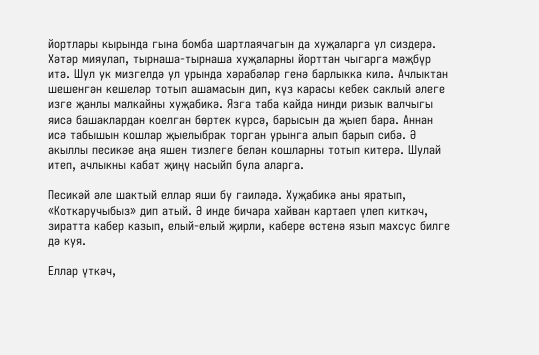йортлары кырында гына бомба шартлаячагын да хуҗаларга ул сиздерә. Хәтәр мияулап, тырнаша-тырнаша хуҗаларны йорттан чыгарга мәҗбүр итә. Шул ук мизгелдә ул урында хәрабәләр генә барлыкка килә. Ачлыктан шешенгән кешеләр тотып ашамасын дип, күз карасы кебек саклый әлеге изге җанлы малкайны хуҗабикә. Язга таба кайда нинди ризык валчыгы яисә башаклардан коелган бөртек күрсә, барысын да җыеп бара. Аннан исә табышын кошлар җыелыбрак торган урынга алып барып сибә. Ә акыллы песикәе аңа яшен тизлеге белән кошларны тотып китерә. Шулай итеп, ачлыкны кабат җиңү насыйп була аларга.

Песикәй әле шактый еллар яши бу гаиләдә. Хуҗабикә аны яратып, «Коткаручыбыз» дип атый. Ә инде бичара хайван картаеп үлеп киткәч, зиратта кабер казып, елый-елый җирли, кабере өстенә язып махсус билге дә куя.

Еллар үткәч,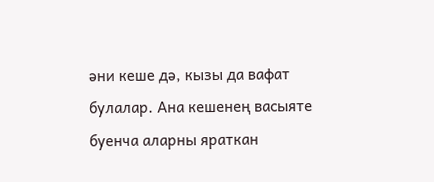әни кеше дә, кызы да вафат булалар. Ана кешенең васыяте буенча аларны яраткан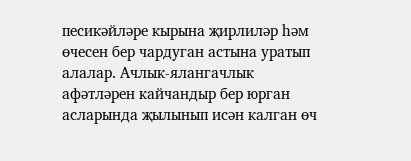песикәйләре кырына җирлиләр һәм өчесен бер чардуган астына уратып алалар. Ачлык-ялангачлык афәтләрен кайчандыр бер юрган асларында җылынып исән калган өч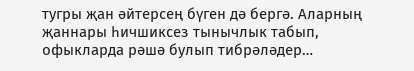тугры җан әйтерсең бүген дә бергә. Аларның җаннары һичшиксез тынычлык табып, офыкларда рәшә булып тибрәләдер…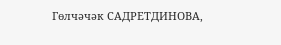Гөлчәчәк САДРЕТДИНОВА,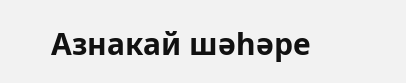Азнакай шәһәре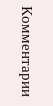Комментарии